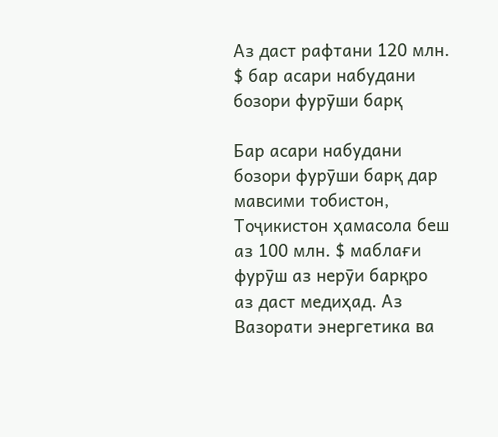Аз даст рафтани 120 млн. $ бар асари набудани бозори фурӯши барқ

Бар асари набудани бозори фурӯши барқ дар мавсими тобистон, Тоҷикистон ҳамасола беш аз 100 млн. $ маблағи фурӯш аз нерӯи барқро аз даст медиҳад. Аз Вазорати энергетика ва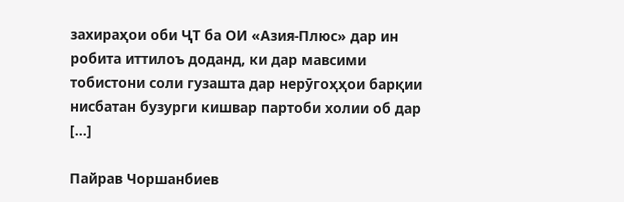захираҳои оби ҶТ ба ОИ «Азия-Плюс» дар ин робита иттилоъ доданд, ки дар мавсими тобистони соли гузашта дар нерӯгоҳҳои барқии нисбатан бузурги кишвар партоби холии об дар […]

Пайрав Чоршанбиев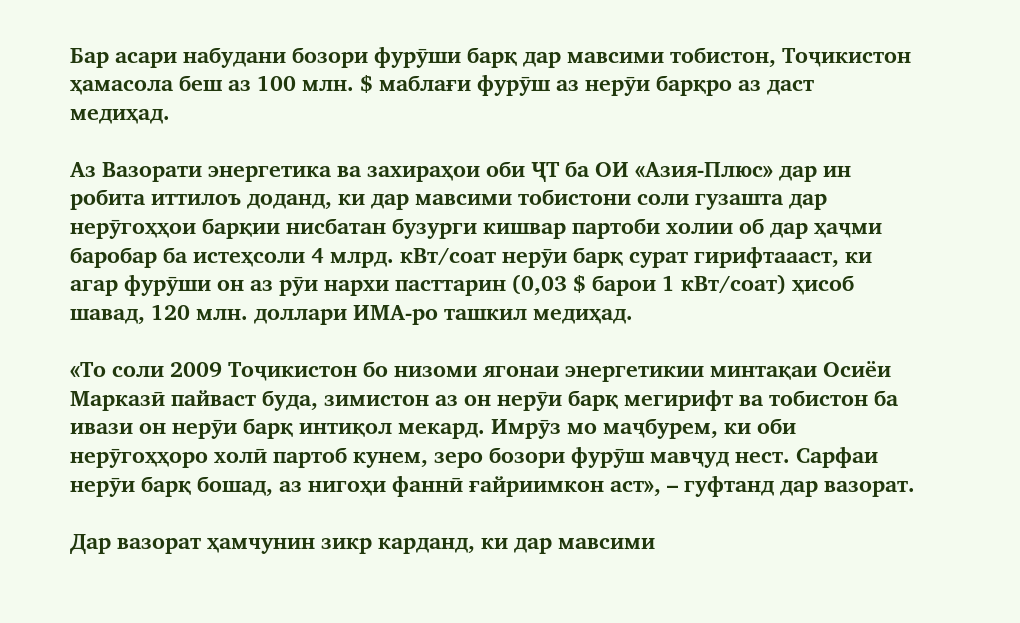Бар асари набудани бозори фурӯши барқ дар мавсими тобистон, Тоҷикистон ҳамасола беш аз 100 млн. $ маблағи фурӯш аз нерӯи барқро аз даст медиҳад.

Аз Вазорати энергетика ва захираҳои оби ҶТ ба ОИ «Азия-Плюс» дар ин робита иттилоъ доданд, ки дар мавсими тобистони соли гузашта дар нерӯгоҳҳои барқии нисбатан бузурги кишвар партоби холии об дар ҳаҷми баробар ба истеҳсоли 4 млрд. кВт/соат нерӯи барқ сурат гирифтаааст, ки агар фурӯши он аз рӯи нархи пасттарин (0,03 $ барои 1 кВт/соат) ҳисоб шавад, 120 млн. доллари ИМА-ро ташкил медиҳад.

«То соли 2009 Тоҷикистон бо низоми ягонаи энергетикии минтақаи Осиёи Марказӣ пайваст буда, зимистон аз он нерӯи барқ мегирифт ва тобистон ба ивази он нерӯи барқ интиқол мекард. Имрӯз мо маҷбурем, ки оби нерӯгоҳҳоро холӣ партоб кунем, зеро бозори фурӯш мавҷуд нест. Сарфаи нерӯи барқ бошад, аз нигоҳи фаннӣ ғайриимкон аст», – гуфтанд дар вазорат.

Дар вазорат ҳамчунин зикр карданд, ки дар мавсими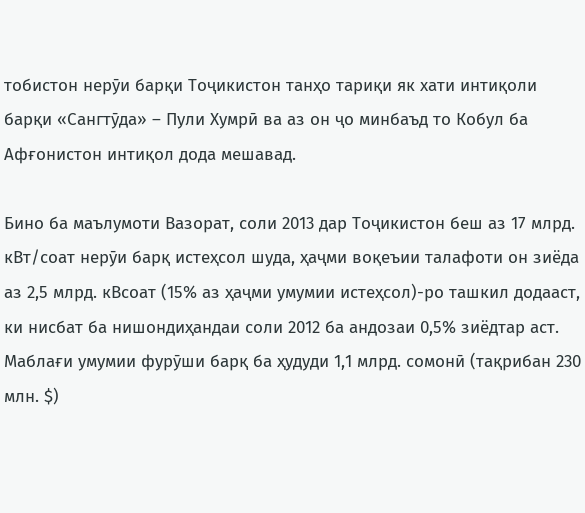тобистон нерӯи барқи Тоҷикистон танҳо тариқи як хати интиқоли барқи «Сангтӯда» – Пули Хумрӣ ва аз он ҷо минбаъд то Кобул ба Афғонистон интиқол дода мешавад.

Бино ба маълумоти Вазорат, соли 2013 дар Тоҷикистон беш аз 17 млрд. кВт/соат нерӯи барқ истеҳсол шуда, ҳаҷми воқеъии талафоти он зиёда аз 2,5 млрд. кВсоат (15% аз ҳаҷми умумии истеҳсол)-ро ташкил додааст, ки нисбат ба нишондиҳандаи соли 2012 ба андозаи 0,5% зиёдтар аст. Маблағи умумии фурӯши барқ ба ҳудуди 1,1 млрд. сомонӣ (тақрибан 230 млн. $)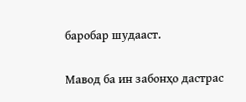баробар шудааст.

Мавод ба ин забонҳо дастрас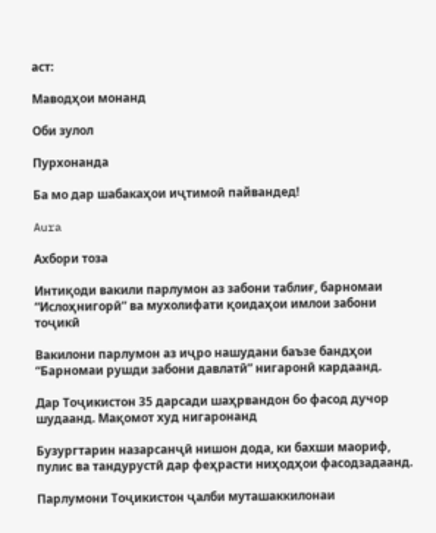аст:

Маводҳои монанд

Оби зулол

Пурхонанда

Ба мо дар шабакаҳои иҷтимоӣ пайвандед!

Aura

Ахбори тоза

Интиқоди вакили парлумон аз забони таблиғ, барномаи “Ислоҳнигорӣ” ва мухолифати қоидаҳои имлои забони тоҷикӣ

Вакилони парлумон аз иҷро нашудани баъзе бандҳои “Барномаи рушди забони давлатӣ” нигаронӣ кардаанд.

Дар Тоҷикистон 35 дарсади шаҳрвандон бо фасод дучор шудаанд. Мақомот худ нигаронанд

Бузургтарин назарсанҷӣ нишон дода, ки бахши маориф, пулис ва тандурустӣ дар феҳрасти ниҳодҳои фасодзадаанд.

Парлумони Тоҷикистон ҷалби муташаккилонаи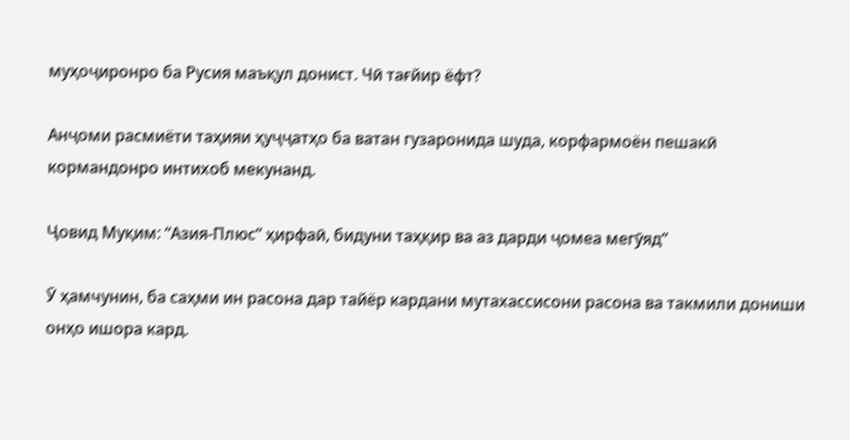муҳоҷиронро ба Русия маъқул донист. Чӣ тағйир ёфт?

Анҷоми расмиёти таҳияи ҳуҷҷатҳо ба ватан гузаронида шуда, корфармоён пешакӣ кормандонро интихоб мекунанд.

Ҷовид Муқим: “Азия-Плюс” ҳирфаӣ, бидуни таҳқир ва аз дарди ҷомеа мегӯяд”

Ӯ ҳамчунин, ба саҳми ин расона дар тайёр кардани мутахассисони расона ва такмили дониши онҳо ишора кард.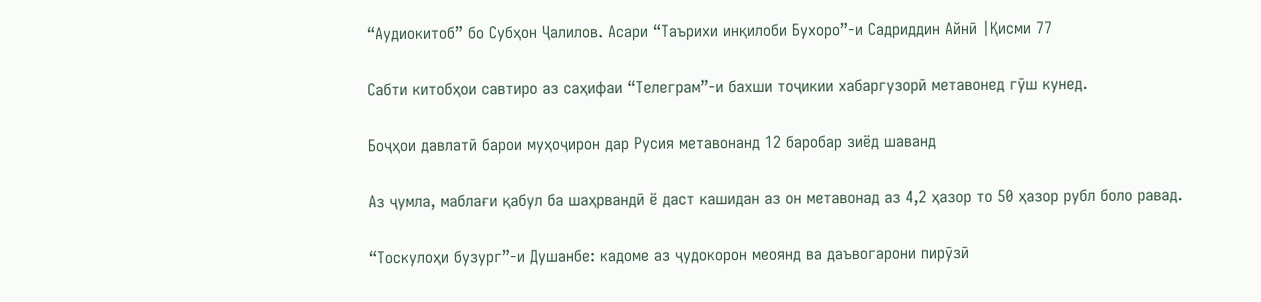“Аудиокитоб” бо Субҳон Ҷалилов. Асари “Таърихи инқилоби Бухоро”-и Садриддин Айнӣ |Қисми 77

Cабти китобҳои савтиро аз саҳифаи “Телеграм”-и бахши тоҷикии хабаргузорӣ метавонед гӯш кунед.

Боҷҳои давлатӣ барои муҳоҷирон дар Русия метавонанд 12 баробар зиёд шаванд

Аз ҷумла, маблағи қабул ба шаҳрвандӣ ё даст кашидан аз он метавонад аз 4,2 ҳазор то 50 ҳазор рубл боло равад.

“Тоскулоҳи бузург”-и Душанбе: кадоме аз ҷудокорон меоянд ва даъвогарони пирӯзӣ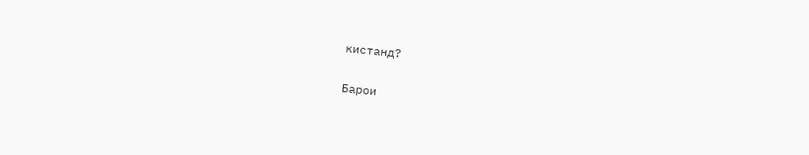кистанд?

Барои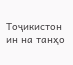Тоҷикистон ин на танҳо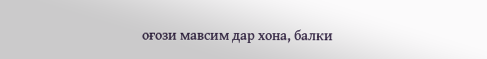оғози мавсим дар хона, балки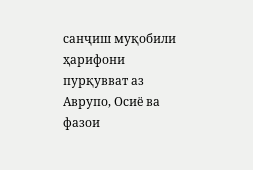санҷиш муқобили ҳарифони пурқувват аз Аврупо, Осиё ва фазои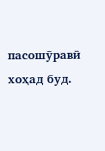пасошӯравӣ хоҳад буд.